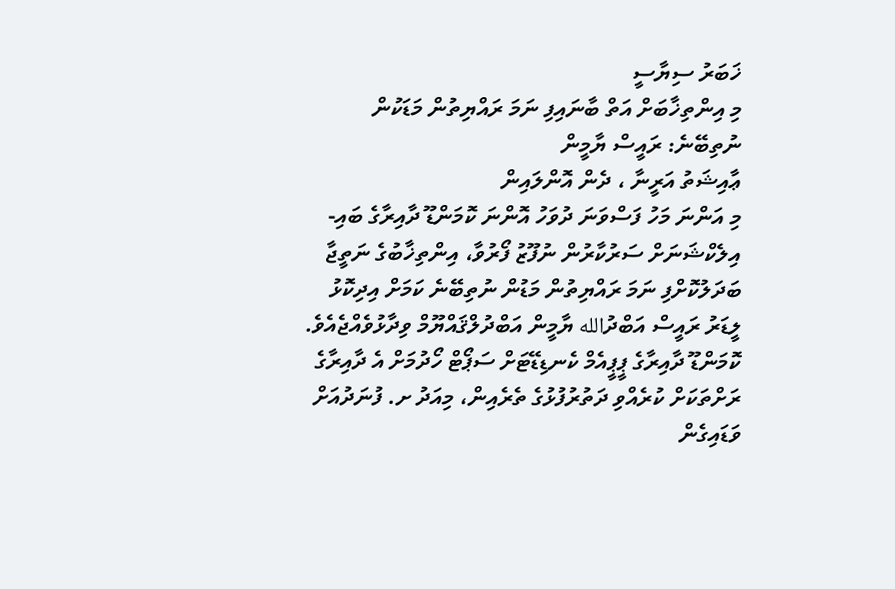ޚަބަރު ސިޔާސީ
މި އިންތިޚާބަށް އަތް ބާނައިފި ނަމަ ރައްޔިތުން މަޑަކުން ނުތިބޭނެ: ރައީސް ޔާމީން
ޢާއިޝަތު އަރީނާ ، ދެން އޮންލައިން
މި އަންނަ މަހު ފަސްވަނަ ދުވަހު އޮންނަ ކޮމަންޑޫ ދާއިރާގެ ބައި-އިލެކްޝަނަށް ސަރުކާރުން ނުފޫޒު ފޯރުވާ، އިންތިޚާބުގެ ނަތީޖާ ބަދަލުކޮށްފި ނަމަ ރައްޔިތުން މަޑުން ނުތިބޭނެ ކަމަށް އިދިކޮޅު ލީޑަރު ރައީސް އަބްދުالله ޔާމީން އަބްދުލްޤައްޔޫމް ވިދާޅުވެއްޖެއެވެ.
ކޮމަންޑޫ ދާއިރާގެ ޕީޕީއެމް ކެނޑިޑޭޓަށް ސަޕޯޓް ހޯދުމަށް އެ ދާއިރާގެ ރަށްތަކަށް ކުރެއްވި ދަތުރުފުޅުގެ ތެރެއިން، މިއަދު ށ. ފުނަދުއަށް ވަޑައިގެން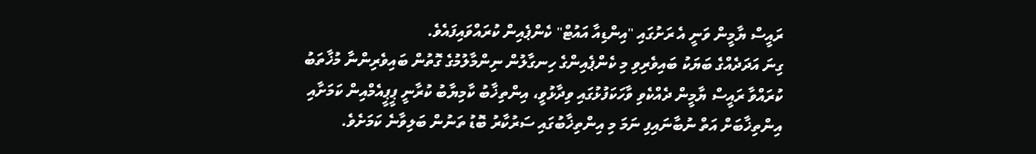ރައީސް ޔާމީން ވަނީ އެ ރަށުގައި "އިންޑިއާ އައުޓް" ކެންޕެއިން ކުރައްވައިފައެވެ.
ގިނަ އަދަދެއްގެ ބަޔަކު ބައިވެރިވި މި ކެންޕެއިންގެ ހިނގާލުން ނިންމާލުމުގެ ގޮތުން ބައިވެރިންނާ މުޚާތަބު ކުރައްވާ ރައީސް ޔާމީން ދެއްކެވި ވާހަކަފުޅުގައި ވިދާޅުވީ، އިންތިޚާބު ކާމިޔާބު ކުރާނީ ޕީޕީއެމްއިން ކަމަށާއި އިންތިޚާބަށް އަތް ނުބާނައިފި ނަމަ މި އިންތިޚާބުގައި ސަރުކާރު ބޮޑު ތަނުން ބަލިވާނެ ކަމަށެވެ.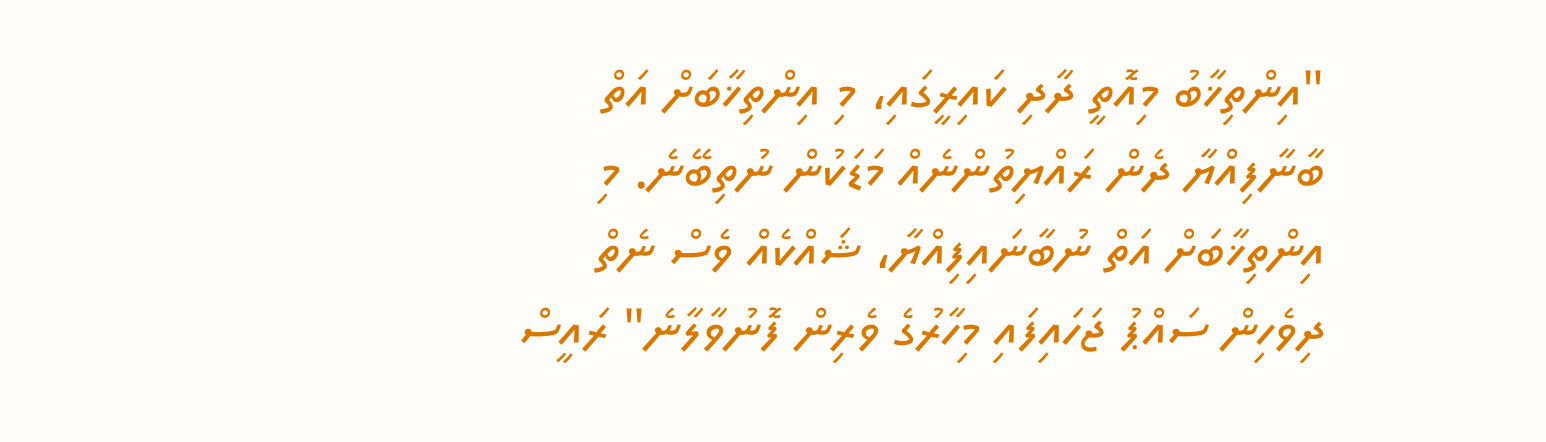"އިންތިޚާބު މިއޮތީ ދާދި ކައިރީގައި، މި އިންތިޚާބަށް އަތް ބާނާފިއްޔާ ދެން ރައްޔިތުންނެއް މަޑަކުން ނުތިބޭނެ. މި އިންތިޚާބަށް އަތް ނުބާނައިފިއްޔާ، ޝައްކެއް ވެސް ނެތް ދިވެހިން ސައްޕު ޖަހައިފައި މިހާރުގެ ވެރިން ފޮނުވާލާނެ" ރައީސް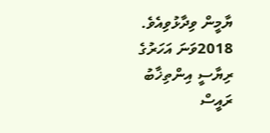ޔާމީން ވިދާޅުވިއެވެ.
2018ވަނަ އަހަރުގެ ރިޔާސީ އިންތިޚާބު ރައީސް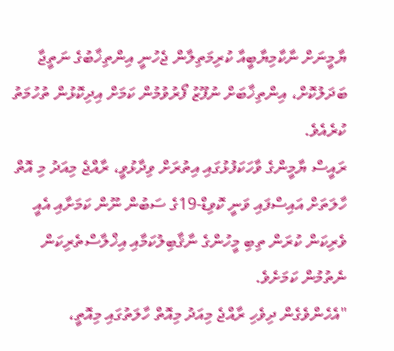ޔާމީނަށް ނާކާމިޔާބީއާ ކުރިމަތިލާން ޖެހުނީ އިންތިޚާބުގެ ނަތީޖާ ބަދަލުކޮށް، އިންތިޚާބަށް ނުފޫޒު ފޯރުވުމުން ކަމަށް އިދިކޮޅުން ތުހުމަތު ކުރެއެވެ.
ރައީސް ޔާމީންގެ ވާހަކަފުޅުގައި އިތުރަށް ވިދާޅުވީ، ރާއްޖެ މިއަދު މި އޮތް ހާލަތަށް އައިސްފައި ވަނީ ކޮވިޑް-19ގެ ސަބުން ނޫން ކަމަށާއި އެއީ ވެރިކަން ކުރަން ތިބި މީހުންގެ ނާޤާބިލުކަމާއި އިޚްލާސްތެރިކަން ނެތުމުން ކަމަށެވެ.
"އެހެންވެގެން ދިވެހި ރާއްޖެ މިއަދު މިއޮތް ހާލަތުގައި މިއޮތީ،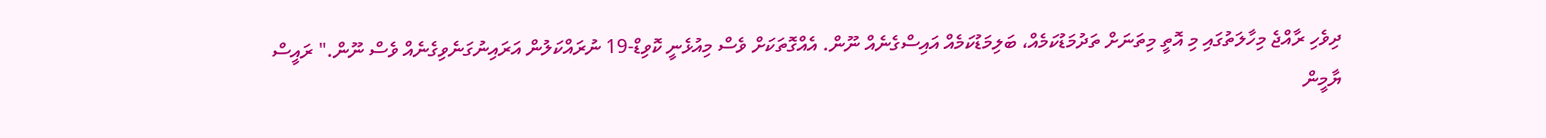ދިވެހި ރާއްޖެ މިހާލަތުގައި މި އޮތީ މިތަނަށް ތަދުމަޑުކަމެއް، ބަލިމަޑުކަމެއް އައިސްގެނެއް ނޫން. އެއްގޮތަކަށް ވެސް މިއުޅެނީ ކޮވިޑް-19 ނުރައްކަލުން އަރައިނުގަނެވިގެނެއް ވެސް ނޫން." ރައީސް ޔާމީން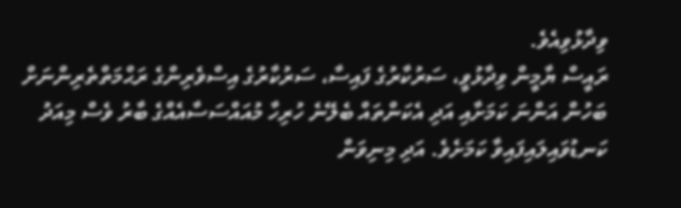ވިދާޅުވިއެވެ.
ރައީސް ޔާމީން ވިދާޅުވީ، ސަރުކާރުގެ ފައިސާ، ސަރުކާރުގެ އިސްވެރިންގެ ރަޙްމަތްތެރިންނަށް ބަހުން އަންނަ ކަމަށާއި އަދި އެކަންތައް ބެލޭނެ ހުރިހާ މުއައްސަސާއެއްގެ ބާރު ވެސް މިއަދު ކަނޑުވައިލައިފައިވާ ކަމަށެވެ. އަދި މިނިވަން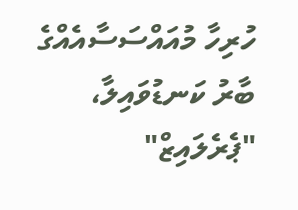ހުރިހާ މުއައްސަސާއެއްގެ ބާރު ކަނޑުވައިލާ، "ޕެރެލައިޒް"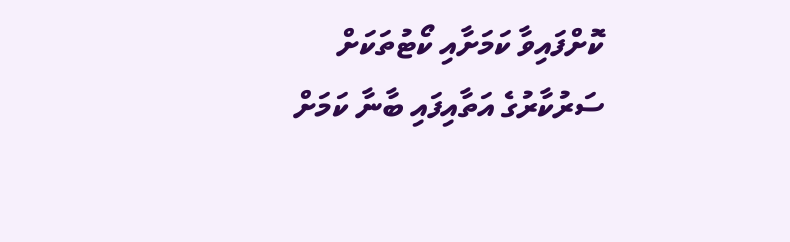ކޮށްފައިވާ ކަމަށާއި ކޯޓުތަކަށް ސަރުކާރުގެ އަތާއިފައި ބާނާ ކަމަށް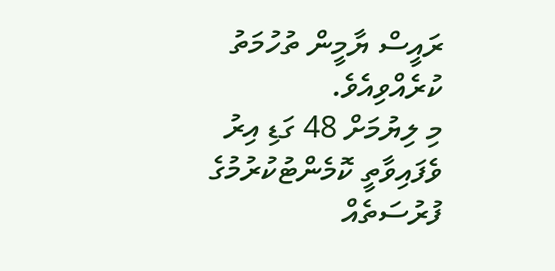ރައީސް ޔާމީން ތުހުމަތު ކުރެއްވިއެވެ.
މި ލިޔުމަށް 48 ގަޑި އިރު ވެފައިވާތީ ކޮމެންޓުކުރުމުގެ ފުރުސަތެއް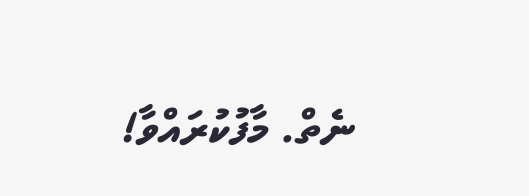ނެތް. މާފުކުރައްވާ!